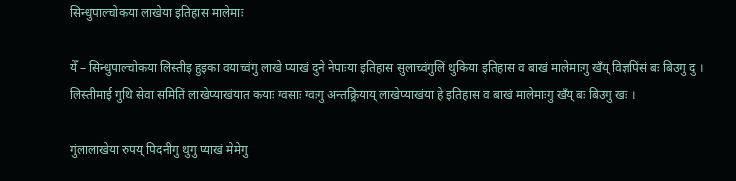सिन्धुपाल्चोकया लाखेया इतिहास मालेमाः

येँ – सिन्धुपाल्चोकया लिस्तीइ हुइका वयाच्वंगु लाखे प्याखं दुने नेपाःया इतिहास सुलाच्वंगुलिं थुकिया इतिहास व बाखं मालेमाःगु खँय् विज्ञपिंसं बः बिउगु दु । लिस्तीमाई गुथि सेवा समितिं लाखेप्याखंयात कयाः ग्वसाः ग्वःगु अन्तक्र्रियाय् लाखेप्याखंया हे इतिहास व बाखं मालेमाःगु खँय् बः बिउगु खः ।

गुंलालाखेया रुपय् पिदनीगु थुगु प्याखं मेमेगु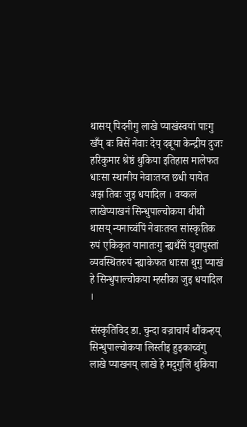थासय् पिदनीगु लाखे प्याखंस्वयां पाःगु खँय् बः बिसें नेवाः देय् दबूया केन्द्रीय दुजः हरिकुमार श्रेष्ठं थुकिया इतिहास मालेफत धाःसा स्थानीय नेवाःतय्त छधी यायेत अझ तिबः जुइ धयादिल । वय्कलं लाखेप्याखनं सिन्धुपाल्चोकया थीथी थासय् न्यनाच्वंपिं नेवाःतय्त सांस्कृतिक रुपं एकिकृत यानातःगु न्ह्यथँसें युवापुस्तां व्यवस्थितरुपं न्ह्याकेफत धाःसा थुगु प्याखं हे सिन्धुपाल्चोकया म्हसीका जुइ धयादिल ।

संस्कृतिविद डा. चुन्दा वज्राचार्यं थौंकन्हय् सिन्धुपाल्चोकया लिस्तीइ हुइकाच्वंगु लाखे प्याखनय् लाखे हे मदुगुलिं थुकिया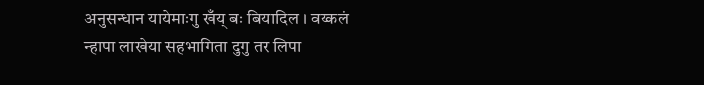अनुसन्धान यायेमाःगु खँय् बः बियादिल । वय्कलं न्हापा लाखेया सहभागिता दुगु तर लिपा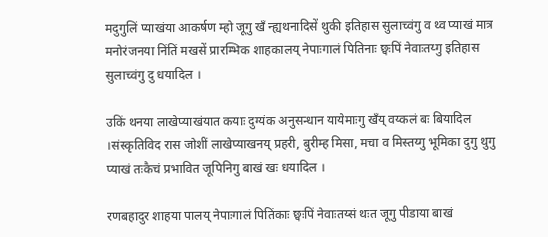मदुगुलिं प्याखंया आकर्षण म्हो जूगु खँ न्ह्यथनादिसें थुकी इतिहास सुलाच्वंगु व थ्व प्याखं मात्र मनोरंजनया निंतिं मखसें प्रारम्भिक शाहकालय् नेपाःगालं पितिनाः छ्वःपिं नेवाःतय्गु इतिहास सुलाच्वंगु दु धयादिल ।

उकिं थनया लाखेप्याखंयात कयाः दुग्यंक अनुसन्धान यायेमाःगु खँय् वय्कलं बः बियादिल ।संस्कृतिविद रास जोशीं लाखेप्याखनय् प्रहरी, बुरीम्ह मिसा, मचा व मिस्तय्गु भूमिका दुगु थुगु प्याखं तःकैचं प्रभावित जूपिनिगु बाखं खः धयादिल ।

रणबहादुर शाहया पालय् नेपाःगालं पितिंकाः छ्वःपिं नेवाःतय्सं थःत जूगु पीडाया बाखं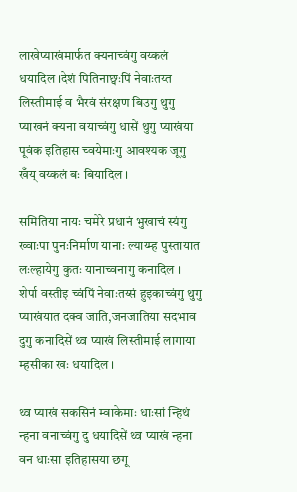लाखेप्याखंमार्फत क्यनाच्वंगु वय्कलं धयादिल ।देशं पितिनाछ्वःपिं नेवाःतय्त लिस्तीमाई व भैरवं संरक्षण बिउगु थुगु प्याखनं क्यना वयाच्वंगु धासें थुगु प्याखंया पूवंक इतिहास च्वयेमाःगु आवश्यक जूगु खँय् वय्कलं बः बियादिल ।

समितिया नायः चमेरे प्रधानं भुखाचं स्यंगु ख्वाःपा पुनःनिर्माण यानाः ल्याय्म्ह पुस्तायात लःल्हायेगु कुतः यानाच्वनागु कनादिल । शेर्पा वस्तीइ च्वंपिं नेवाःतय्सं हुइकाच्वंगु थुगु प्याखंयात दक्व जाति,जनजातिया सदभाव दुगु कनादिसें थ्व प्याखं लिस्तीमाई लागाया म्हसीका खः धयादिल ।

थ्व प्याखं सकसिनं म्वाकेमाः धाःसां न्हिथं न्हना वनाच्वंगु दु धयादिसें थ्व प्याखं न्हना वन धाःसा इतिहासया छगू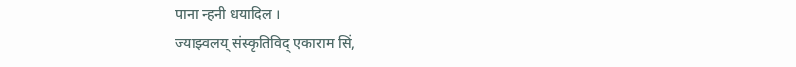पाना न्हनी धयादिल ।
ज्याझ्वलय् संस्कृतिविद् एकाराम सिं,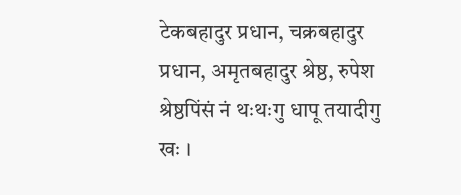टेकबहादुर प्रधान, चक्रबहादुर प्रधान, अमृतबहादुर श्रेष्ठ, रुपेश श्रेष्ठपिंसं नं थःथःगु धापू तयादीगु खः ।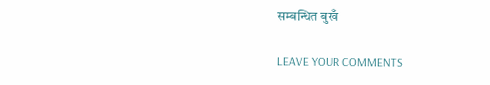सम्बन्धित बुखँ

LEAVE YOUR COMMENTS